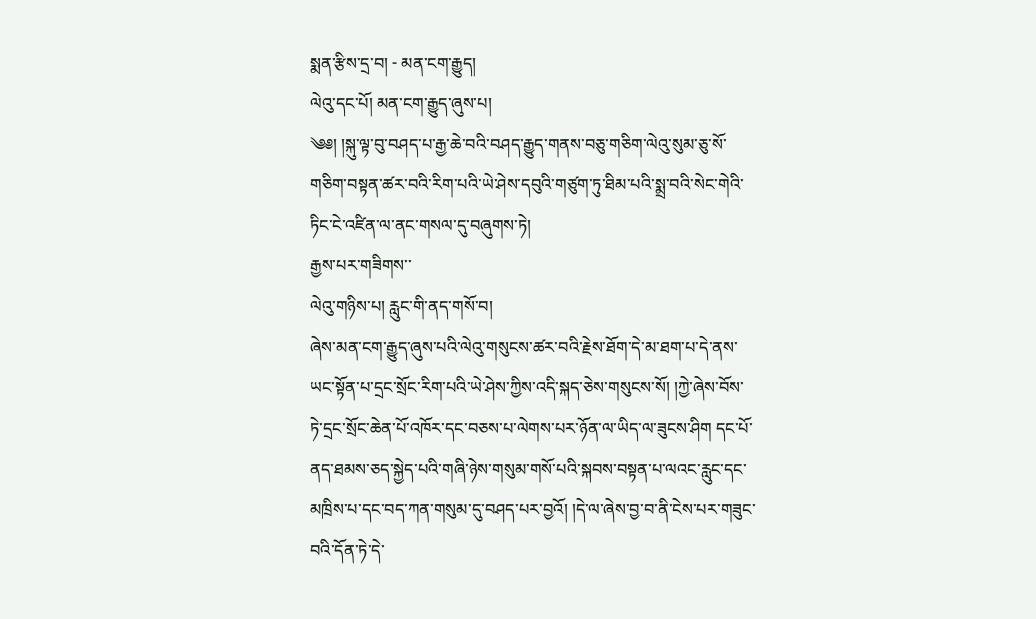སྨན་རྩིས་དྲ་བ། - མན་ངག་རྒྱུད།
ལེའུ་དང་པོ། མན་ངག་རྒྱུད་ཞུས་པ།
༄༅། །སྐུ་ལྟ་བུ་བཤད་པ་རྒྱ་ཆེ་བའི་བཤད་རྒྱུད་གནས་བཅུ་གཅིག་ལེའུ་སུམ་ཅུ་སོ་གཅིག་བསྟན་ཚར་བའི་རིག་པའི་ཡེ་ཤེས་དབུའི་གཙུག་ཏུ་ཐིམ་པའི་སྨྲ་བའི་སེང་གེའི་ཏིང་ངེ་འཛིན་ལ་ནང་གསལ་དུ་བཞུགས་ཏེ།
རྒྱས་པར་གཟིགས་་
ལེའུ་གཉིས་པ། རླུང་གི་ནད་གསོ་བ།
ཞེས་མན་ངག་རྒྱུད་ཞུས་པའི་ལེའུ་གསུངས་ཚར་བའི་རྗེས་ཐོག་དེ་མ་ཐག་པ་དེ་ནས་ཡང་སྟོན་པ་དྲང་སྲོང་རིག་པའི་ཡེ་ཤེས་ཀྱིས་འདི་སྐད་ཅེས་གསུངས་སོ། །ཀྱེ་ཞེས་བོས་ཏེ་དྲང་སྲོང་ཆེན་པོ་འཁོར་དང་བཅས་པ་ལེགས་པར་ཉོན་ལ་ཡིད་ལ་ཟུངས་ཤིག དང་པོ་ནད་ཐམས་ཅད་སྐྱེད་པའི་གཞི་ཉེས་གསུམ་གསོ་པའི་སྐབས་བསྟན་པ་ལའང་རླུང་དང་མཁྲིས་པ་དང་བད་ཀན་གསུམ་དུ་བཤད་པར་བྱའོ། །དེ་ལ་ཞེས་བྱ་བ་ནི་ངེས་པར་གཟུང་བའི་དོན་ཏེ་དེ་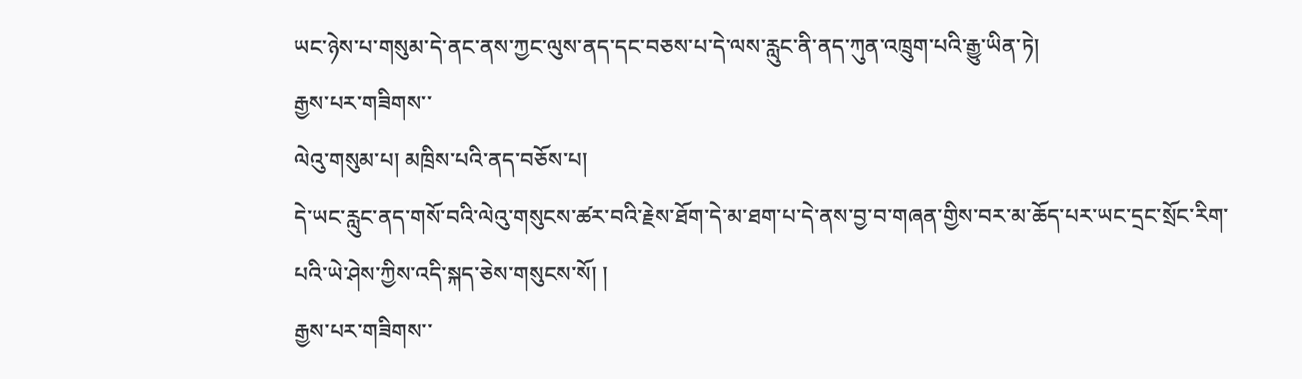ཡང་ཉེས་པ་གསུམ་དེ་ནང་ནས་ཀྱང་ལུས་ནད་དང་བཅས་པ་དེ་ལས་རླུང་ནི་ནད་ཀུན་འཁྲུག་པའི་རྒྱུ་ཡིན་ཏེ།
རྒྱས་པར་གཟིགས་་
ལེའུ་གསུམ་པ། མཁྲིས་པའི་ནད་བཅོས་པ།
དེ་ཡང་རླུང་ནད་གསོ་བའི་ལེའུ་གསུངས་ཚར་བའི་རྗེས་ཐོག་དེ་མ་ཐག་པ་དེ་ནས་བྱ་བ་གཞན་གྱིས་བར་མ་ཆོད་པར་ཡང་དྲང་སྲོང་རིག་པའི་ཡེ་ཤེས་ཀྱིས་འདི་སྐད་ཅེས་གསུངས་སོ། །
རྒྱས་པར་གཟིགས་་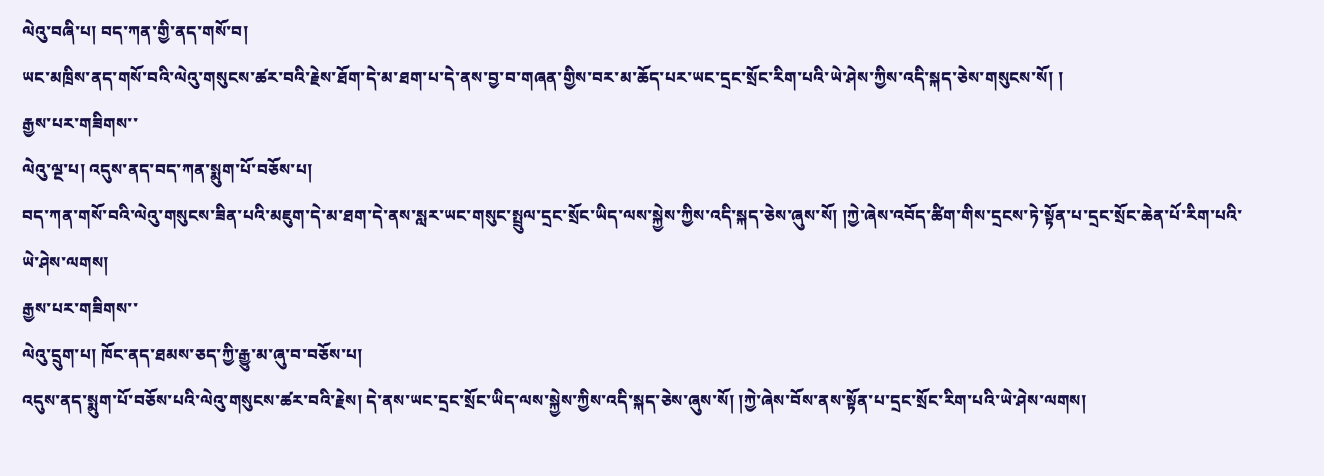ལེའུ་བཞི་པ། བད་ཀན་གྱི་ནད་གསོ་བ།
ཡང་མཁྲིས་ནད་གསོ་བའི་ལེའུ་གསུངས་ཚར་བའི་རྗེས་ཐོག་དེ་མ་ཐག་པ་དེ་ནས་བྱ་བ་གཞན་གྱིས་བར་མ་ཆོད་པར་ཡང་དྲང་སྲོང་རིག་པའི་ཡེ་ཤེས་ཀྱིས་འདི་སྐད་ཅེས་གསུངས་སོ། །
རྒྱས་པར་གཟིགས་་
ལེའུ་ལྔ་པ། འདུས་ནད་བད་ཀན་སྨུག་པོ་བཅོས་པ།
བད་ཀན་གསོ་བའི་ལེའུ་གསུངས་ཟིན་པའི་མཇུག་དེ་མ་ཐག་དེ་ནས་སླར་ཡང་གསུང་སྤྲུལ་དྲང་སྲོང་ཡིད་ལས་སྐྱེས་ཀྱིས་འདི་སྐད་ཅེས་ཞུས་སོ། །ཀྱེ་ཞེས་འབོད་ཚིག་གིས་དྲངས་ཏེ་སྟོན་པ་དྲང་སྲོང་ཆེན་པོ་རིག་པའི་ཡེ་ཤེས་ལགས།
རྒྱས་པར་གཟིགས་་
ལེའུ་དྲུག་པ། ཁོང་ནད་ཐམས་ཅད་ཀྱི་རྒྱུ་མ་ཞུ་བ་བཅོས་པ།
འདུས་ནད་སྨུག་པོ་བཅོས་པའི་ལེའུ་གསུངས་ཚར་བའི་རྗེས། དེ་ནས་ཡང་དྲང་སྲོང་ཡིད་ལས་སྐྱེས་ཀྱིས་འདི་སྐད་ཅེས་ཞུས་སོ། །ཀྱེ་ཞེས་བོས་ནས་སྟོན་པ་དྲང་སྲོང་རིག་པའི་ཡེ་ཤེས་ལགས།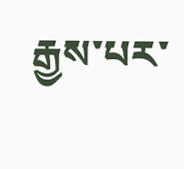རྒྱས་པར་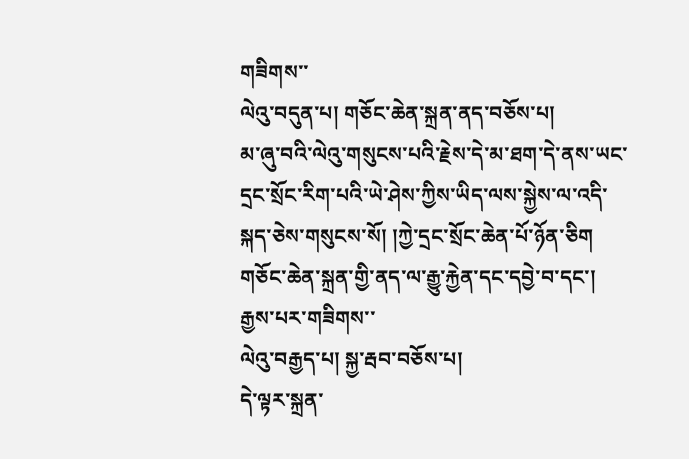གཟིགས་་
ལེའུ་བདུན་པ། གཅོང་ཆེན་སྐྲན་ནད་བཅོས་པ།
མ་ཞུ་བའི་ལེའུ་གསུངས་པའི་རྗེས་དེ་མ་ཐག་དེ་ནས་ཡང་དྲང་སྲོང་རིག་པའི་ཡེ་ཤེས་ཀྱིས་ཡིད་ལས་སྐྱེས་ལ་འདི་སྐད་ཅེས་གསུངས་སོ། །ཀྱེ་དྲང་སྲོང་ཆེན་པོ་ཉོན་ཅིག གཅོང་ཆེན་སྐྲན་གྱི་ནད་ལ་རྒྱུ་རྐྱེན་དང་དབྱེ་བ་དང་།
རྒྱས་པར་གཟིགས་་
ལེའུ་བརྒྱད་པ། སྐྱ་རྦབ་བཅོས་པ།
དེ་ལྟར་སྐྲན་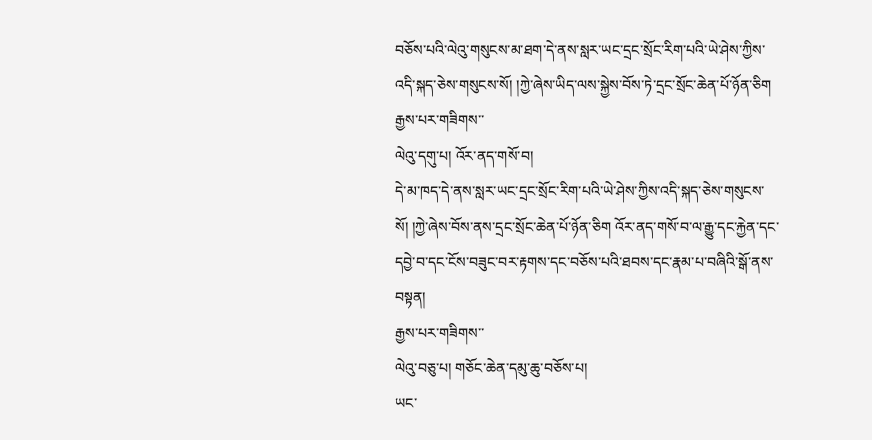བཅོས་པའི་ལེའུ་གསུངས་མ་ཐག་དེ་ནས་སླར་ཡང་དྲང་སྲོང་རིག་པའི་ཡེ་ཤེས་ཀྱིས་འདི་སྐད་ཅེས་གསུངས་སོ། །ཀྱེ་ཞེས་ཡིད་ལས་སྐྱེས་བོས་ཏེ་དྲང་སྲོང་ཆེན་པོ་ཉོན་ཅིག
རྒྱས་པར་གཟིགས་་
ལེའུ་དགུ་པ། འོར་ནད་གསོ་བ།
དེ་མ་ཁད་དེ་ནས་སླར་ཡང་དྲང་སྲོང་རིག་པའི་ཡེ་ཤེས་ཀྱིས་འདི་སྐད་ཅེས་གསུངས་སོ། །ཀྱེ་ཞེས་བོས་ནས་དྲང་སྲོང་ཆེན་པོ་ཉོན་ཅིག འོར་ནད་གསོ་བ་ལ་རྒྱུ་དང་རྐྱེན་དང་དབྱེ་བ་དང་ངོས་བཟུང་བར་རྟགས་དང་བཅོས་པའི་ཐབས་དང་རྣམ་པ་བཞིའི་སྒོ་ནས་བསྟན།
རྒྱས་པར་གཟིགས་་
ལེའུ་བཅུ་པ། གཅོང་ཆེན་དམུ་ཆུ་བཅོས་པ།
ཡང་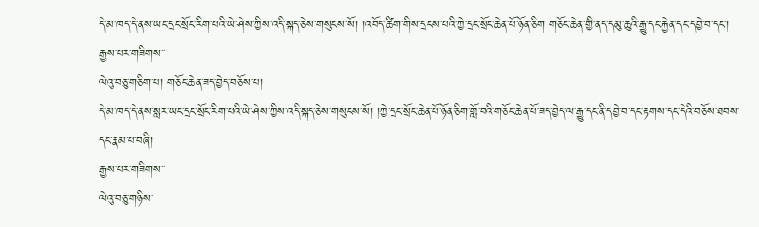དེ་མ་ཁད་དེ་ནས་ཡང་དྲང་སྲོང་རིག་པའི་ཡེ་ཤེས་ཀྱིས་འདི་སྐད་ཅེས་གསུངས་སོ། །འབོད་ཚིག་གིས་དྲངས་པའི་ཀྱེ་དྲང་སྲོང་ཆེན་པོ་ཉོན་ཅིག གཅོང་ཆེན་གྱི་ནད་དམུ་ཆུའི་རྒྱུ་དང་རྐྱེན་དང་དབྱེ་བ་དང་།
རྒྱས་པར་གཟིགས་་
ལེའུ་བཅུ་གཅིག་པ། གཅོང་ཆེན་ཟད་བྱེད་བཅོས་པ།
དེ་མ་ཁད་དེ་ནས་སླར་ཡང་དྲང་སྲོང་རིག་པའི་ཡེ་ཤེས་ཀྱིས་འདི་སྐད་ཅེས་གསུངས་སོ། །ཀྱེ་དྲང་སྲོང་ཆེན་པོ་ཉོན་ཅིག་གློ་བའི་གཅོང་ཆེན་པོ་ཟད་བྱེད་ལ་རྒྱུ་དང་ནི་དབྱེ་བ་དང་རྟགས་དང་དེའི་བཅོས་ཐབས་དང་རྣམ་པ་བཞི།
རྒྱས་པར་གཟིགས་་
ལེའུ་བཅུ་གཉིས་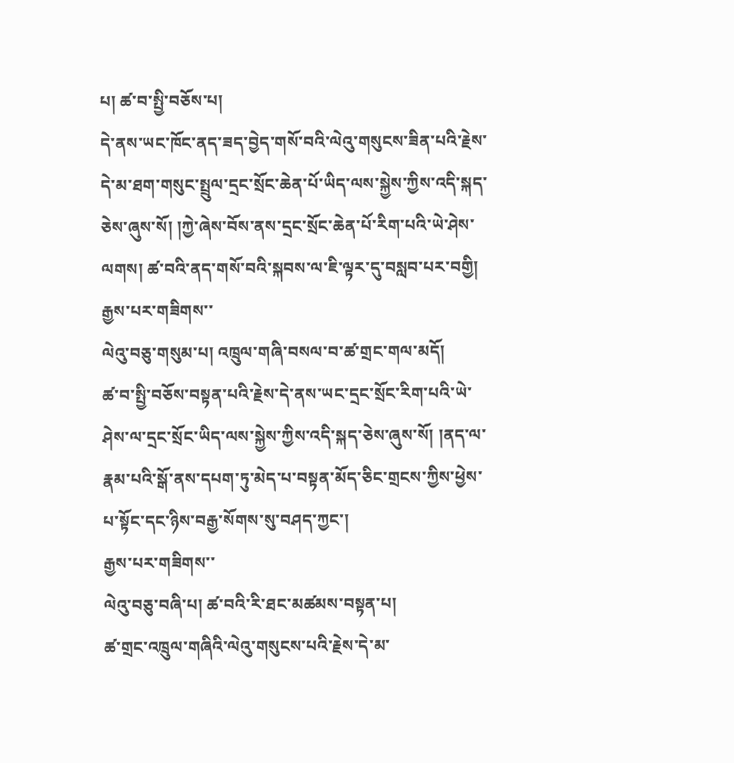པ། ཚ་བ་སྤྱི་བཅོས་པ།
དེ་ནས་ཡང་ཁོང་ནད་ཟད་བྱེད་གསོ་བའི་ལེའུ་གསུངས་ཟིན་པའི་རྗེས་དེ་མ་ཐག་གསུང་སྤྲུལ་དྲང་སྲོང་ཆེན་པོ་ཡིད་ལས་སྐྱེས་ཀྱིས་འདི་སྐད་ཅེས་ཞུས་སོ། །ཀྱེ་ཞེས་བོས་ནས་དྲང་སྲོང་ཆེན་པོ་རིག་པའི་ཡེ་ཤེས་ལགས། ཚ་བའི་ནད་གསོ་བའི་སྐབས་ལ་ཇི་ལྟར་དུ་བསླབ་པར་བགྱི།
རྒྱས་པར་གཟིགས་་
ལེའུ་བཅུ་གསུམ་པ། འཁྲུལ་གཞི་བསལ་བ་ཚ་གྲང་གལ་མདོ།
ཚ་བ་སྤྱི་བཅོས་བསྟན་པའི་རྗེས་དེ་ནས་ཡང་དྲང་སྲོང་རིག་པའི་ཡེ་ཤེས་ལ་དྲང་སྲོང་ཡིད་ལས་སྐྱེས་ཀྱིས་འདི་སྐད་ཅེས་ཞུས་སོ། །ནད་ལ་རྣམ་པའི་སྒོ་ནས་དཔག་ཏུ་མེད་པ་བསྟན་མོད་ཅིང་གྲངས་ཀྱིས་ཕྱེས་པ་སྟོང་དང་ཉིས་བརྒྱ་སོགས་སུ་བཤད་ཀྱང་།
རྒྱས་པར་གཟིགས་་
ལེའུ་བཅུ་བཞི་པ། ཚ་བའི་རི་ཐང་མཚམས་བསྟན་པ།
ཚ་གྲང་འཁྲུལ་གཞིའི་ལེའུ་གསུངས་པའི་རྗེས་དེ་མ་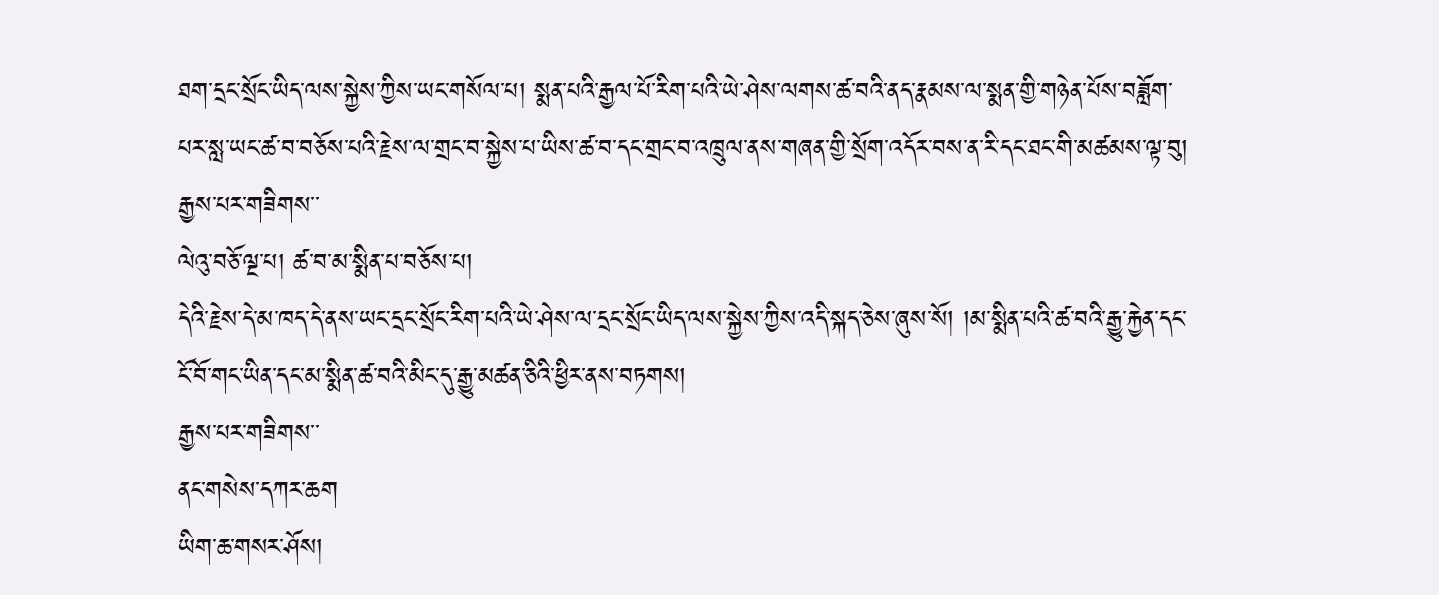ཐག་དྲང་སྲོང་ཡིད་ལས་སྐྱེས་ཀྱིས་ཡང་གསོལ་པ། སྨན་པའི་རྒྱལ་པོ་རིག་པའི་ཡེ་ཤེས་ལགས་ཚ་བའི་ནད་རྣམས་ལ་སྨན་གྱི་གཉེན་པོས་བཟློག་པར་སླ་ཡང་ཚ་བ་བཅོས་པའི་རྗེས་ལ་གྲང་བ་སྐྱེས་པ་ཡིས་ཚ་བ་དང་གྲང་བ་འཁྲུལ་ནས་གཞན་གྱི་སྲོག་འདོར་བས་ན་རི་དང་ཐང་གི་མཚམས་ལྟ་བུ།
རྒྱས་པར་གཟིགས་་
ལེའུ་བཅོ་ལྔ་པ། ཚ་བ་མ་སྨིན་པ་བཅོས་པ།
དེའི་རྗེས་དེ་མ་ཁད་དེ་ནས་ཡང་དྲང་སྲོང་རིག་པའི་ཡེ་ཤེས་ལ་དྲང་སྲོང་ཡིད་ལས་སྐྱེས་ཀྱིས་འདི་སྐད་ཅེས་ཞུས་སོ། །མ་སྨིན་པའི་ཚ་བའི་རྒྱུ་རྐྱེན་དང་ངོ་བོ་གང་ཡིན་དང་མ་སྨིན་ཚ་བའི་མིང་དུ་རྒྱུ་མཚན་ཅིའི་ཕྱིར་ནས་བཏགས།
རྒྱས་པར་གཟིགས་་
ནང་གསེས་དཀར་ཆག
ཡིག་ཆ་གསར་ཤོས།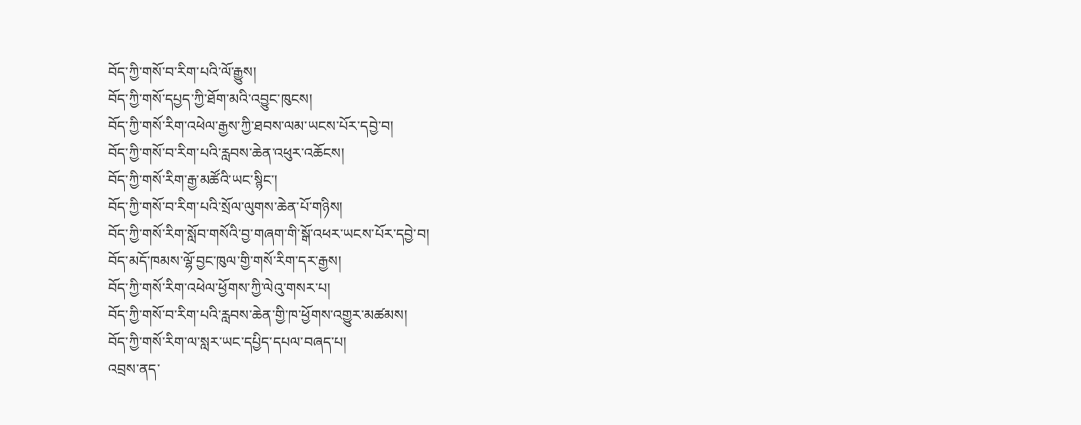བོད་ཀྱི་གསོ་བ་རིག་པའི་ལོ་རྒྱུས།
བོད་ཀྱི་གསོ་དཔྱད་ཀྱི་ཐོག་མའི་འབྱུང་ཁུངས།
བོད་ཀྱི་གསོ་རིག་འཕེལ་རྒྱས་ཀྱི་ཐབས་ལམ་ཡངས་པོར་དབྱེ་བ།
བོད་ཀྱི་གསོ་བ་རིག་པའི་རླབས་ཆེན་འཕུར་འཆོངས།
བོད་ཀྱི་གསོ་རིག་རྒྱ་མཚོའི་ཡང་སྙིང་།
བོད་ཀྱི་གསོ་བ་རིག་པའི་སྲོལ་ལུགས་ཆེན་པོ་གཉིས།
བོད་ཀྱི་གསོ་རིག་སློབ་གསོའི་བྱ་གཞག་གི་སྒོ་འཕར་ཡངས་པོར་དབྱེ་བ།
བོད་མདོ་ཁམས་ལྷོ་བྱང་ཁུལ་གྱི་གསོ་རིག་དར་རྒྱས།
བོད་ཀྱི་གསོ་རིག་འཕེལ་ཕྱོགས་ཀྱི་ལེའུ་གསར་པ།
བོད་ཀྱི་གསོ་བ་རིག་པའི་རླབས་ཆེན་གྱི་ཁ་ཕྱོགས་འགྱུར་མཚམས།
བོད་ཀྱི་གསོ་རིག་ལ་སླར་ཡང་དཔྱིད་དཔལ་བཞད་པ།
འབྲས་ནད་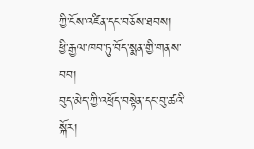ཀྱི་ངོས་འཛིན་དང་བཅོས་ཐབས།
ཕྱི་རྒྱལ་ཁབ་ཏུ་བོད་སྨན་གྱི་གནས་བབ།
བུད་མེད་ཀྱི་འཕྲོད་བསྟེན་དང་བུ་ཚའི་སྐོར།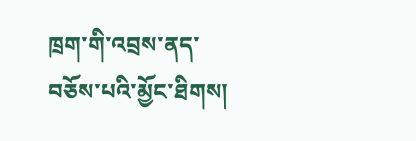ཁྲག་གི་འབྲས་ནད་བཅོས་པའི་མྱོང་ཐིགས།